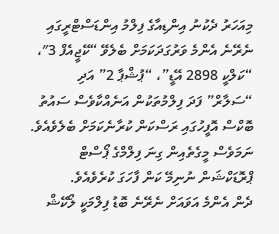މިއަހަރު ދެކުނު އިންޑިއާގެ ފިލްމު އިންޑަސްޓްރީގައި ނެރޭނެ އެންމެ ވަރުގަދަކަމަށް ބެލެވޭ “ކޭޖީއެފް 3″، “ކަލްކީ 2898 އޭޑީ”، “ޕުޝްޕާ 2” އަދި “ސަލާރް” ފަދަ ފިލްމުތަކުން އަނެއްކާވެސް ސައުތު ބޮކްސް އޮފީހުގައި ރަސްކަން ކުރާނެކަމަށް ބެލެވެއެވެ. ނަމަވެސް މީގެތެއިން ގިނަ ފިލްމްގެ ޕޯސްޓް ޕްރޮޑަކްޝަން ނުނިމޭ ކަން ފާހަގަ ކުރެވެއެވެ.
ދެން އެންމެ އަވައަށް ނެރޭނެ ބޮޑު ފިލްމަކީ ލޯކޭޝް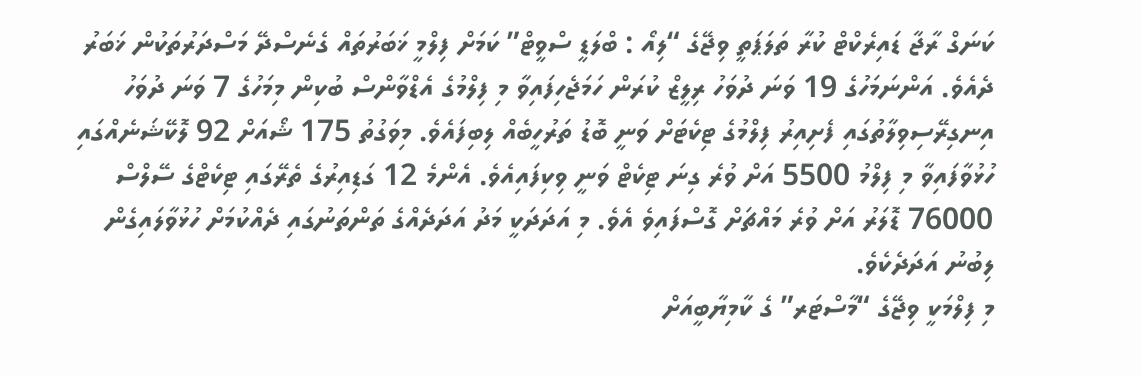ކަނަގް ރާޖާ ޑައިރެކްޓް ކުރާ ތަލަޕަތީ ވިޖޭގެ “ލިއޯ : ބްލަޑީ ސްވީޓް” ކަމަށް ފިލްމީ ޚަބަރުތައް ގެނެސްދޭ މަސްދަރުތަކުން ޚަބަރު ދެއެވެ. އަންނަމަހުގެ 19 ވަނަ ދުވަހު ރިލީޒް ކުރަން ހަމަޖެހިފައިވާ މި ފިލްމުގެ އެޑްވާންސް ބުކިން މިމަހުގެ 7 ވަނަ ދުވަހު އިނގިރޭސިވިލާތުގައި ފެށިއިރު ފިލްމުގެ ޓިކެޓަށް ވަނީ ބޮޑު ތަރުހީބެއް ލިބިފައެވެ. މިވަގުތު 175 ޝޯއަށް 92 ލޮކޭޝަނެއްގައި ހުޅުވާފައިވާ މި ފިލްމު 5500 އަށް ވުރެ ގިނަ ޓިކެޓް ވަނީ ވިކިފައިއެވެ. އެންމެ 12 ގަޑިއިރުގެ ތެރޭގައި ޓިކެޓްގެ ސޭލްސް 76000 ޑޮލަރު އަށް ވުރެ މައްޗަށް ގޮސްފައިވެ އެވެ. މި އަދަދަކީ މަދު އަދަދެއްގެ ތަންތަނުގައި ދެއްކުމަށް ހުޅުވާލައިގެން ލިބުނު އަދަދެކެވެ.
މި ފިލްމަކީ ވިޖޭގެ “މާސްޓަރ” ގެ ކާމިޔާބީއަށް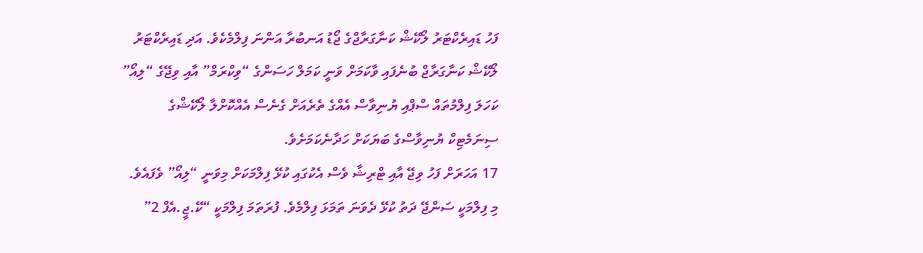ފަހު ޑައިރެކްޓަރު ލޯކޭޝް ކަނާގަރާޖްގެ ޖޯޑު އަނބުރާ އަންނަ ފިލްމެކެވެ. އަދި ޑައިރެކްޓަރު ލޯކޭޝް ކަނާގަރާޖް ބުނެފައި ވާކަމަށް ވަނީ ކަމަލް ހަސަންގެ “ވިކްރަމް” އާއި ވިޖޭގެ “ލިއޯ” ކަހަލަ ފިލްމުތައް ސްޕްއި ޔުނިވާސް އެއްގެ ތެރެއަށް ގެނެސް އެއްކޮށްލާ ލޯކޭޝްގެ ސިނަމެޓިކް ޔުނިވާސްގެ ބަޔަކަށް ހަދާނެކަމަށެވެ.
17 އަހަރަށް ފަހު ވިޖޭ އާއި ޓްރިޝާ ވެސް އެކުގައި ކުޅޭ ފިލްމަކަށް މިވަނީ “ލިއޯ” ވެފައެވެ. މި ފިލްމަކީ ސަންޖޭ ދަތު ކުޅޭ ދެވަނަ ތަމަޅަ ފިލްމެވެ. ފުރަތަމަ ފިލްމަކީ “ކޭ.ޖީ.އެފް 2”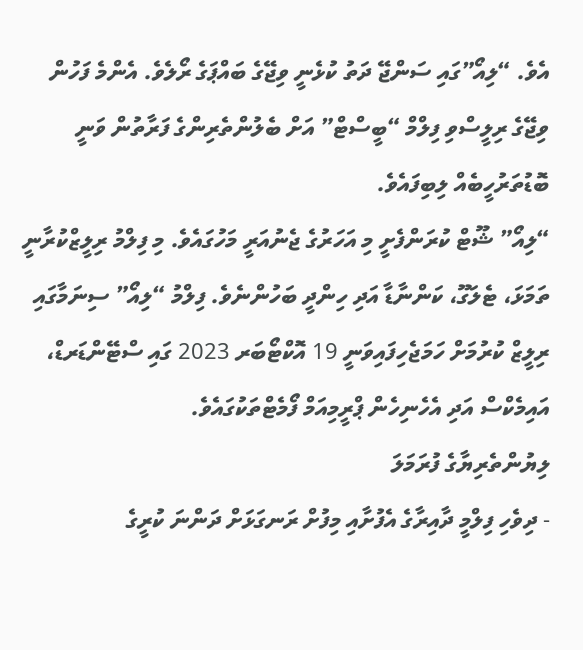އެވެ. “ލިއޯ”ގައި ސަންޖޭ ދަތު ކުޅެނީ ވިޖޭގެ ބައްޕަގެ ރޯލެވެ. އެންމެ ފަހުން ވިޖޭގެ ރިލީސްވި ފިލްމް “ބީސްޓް” އަށް ބެލުންތެރިންގެ ފަރާތުން ވަނީ ބޮޑުތަރުހީބެއް ލިބިފައެވެ.
“ލިއޯ” ޝޫޓް ކުރަންފެށީ މި އަހަރުގެ ޖެނުއަރީ މަހުގައެވެ. މި ފިލްމު ރިލީޒްކުރާނީ ތަމަޅަ، ޓެލަގޫ، ކަންނާޑާ އަދި ހިންދީ ބަހުންނެވެ. ފިލްމު “ލިއޯ” ސިނަމާގައި ރިލީޒް ކުރުމަށް ހަމަޖެހިފައިވަނީ 19 އޮކްޓޯބަރ 2023 ގައި ސްޓޭންޑަރޑް، އައިމެކްސް އަދި އެހެނިހެން ޕްރީމިއަމް ފޯމެޓްތަކުގައެވެ.
ލިޔުންތެރިޔާގެ ފުރަމަލަ
- ދިވެހި ފިލްމީ ދާއިރާގެ އެފުށާއި މިފުށް ރަނގަޅަށް ދަންނަ ކުރީގެ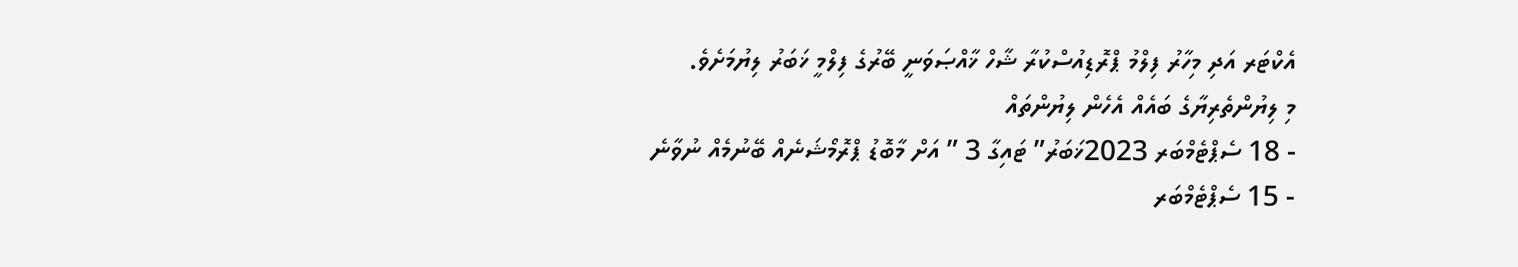އެކްޓަރ އަދި މިހާރު ފިލްމު ޕްރޮޑިއުސްކުރާ ޝާހް ޚާއްޞަވަނީ ބޭރުގެ ފިލްމީ ޚަބަރު ލިޔުމަށެވެ.
މި ލިޔުންތެރިޔާގެ ބައެއް އެހެން ލިޔުންތައް
- 18 ސެޕްޓެމްބަރ 2023ޚަބަރު” ޓައިގާ 3 ” އަށް މާބޮޑު ޕްރޮމޯޝަނެއް ބޭނުމެއް ނުވާނެ
- 15 ސެޕްޓެމްބަރ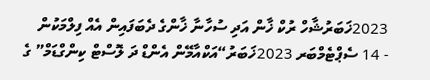2023ޚަބަރުޝާހް ރުކް ޚާން އަދި ސުހާނާ ޚާންގެ ދެބަފައިން އެއް ފިލްމަކުން
- 14 ސެޕްޓެމްބަރ 2023ޚަބަރު“އަކްއާމޭން އެންޑް ދަ ލޮސްޓް ކިންގްޑަމް” ގެ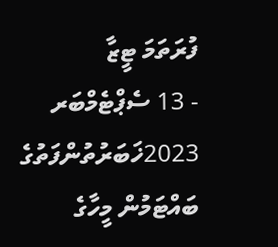ފުރަތަމަ ޓީޒާ
- 13 ސެޕްޓެމްބަރ 2023ޚަބަރުތުންފަތުގެ ބައްޓަމުން މީހާގެ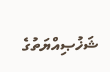ޝަޚުޞިއްޔަތުގެ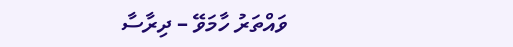ވައްތަރު ހާމަވޭ – ދިރާސާ